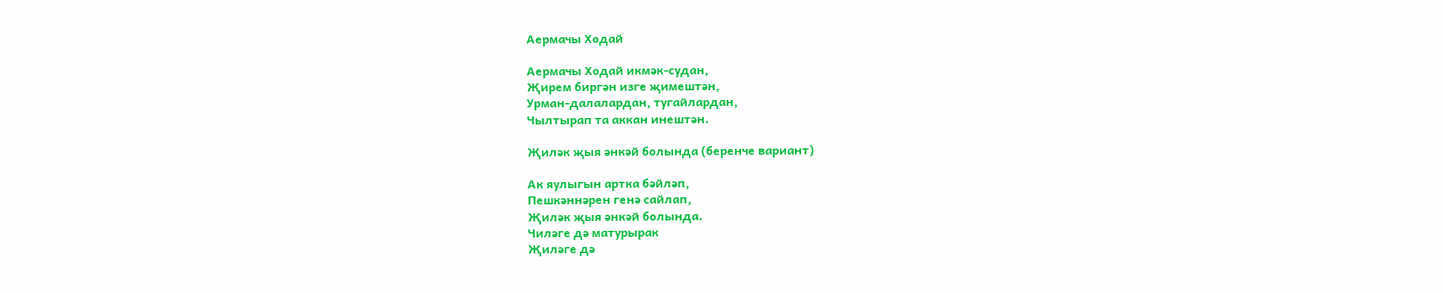Аермачы Ходай

Аермачы Ходай икмәк-судан,
Җирем биргән изге җимештән,
Урман-далалардан, тугайлардан,
Чылтырап та аккан инештән.

Җиләк җыя әнкәй болында (беренче вариант)

Ак яулыгын артка бәйләп,
Пешкәннәрен генә сайлап,
Җиләк җыя әнкәй болында.
Чиләге дә матурырак
Җиләге дә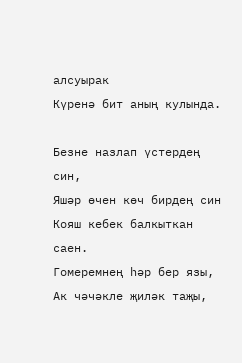алсуырак
Күренә бит аның кулында.

Безне назлап үстердең син,
Яшәр өчен көч бирдең син
Кояш кебек балкыткан саен.
Гомеремнең һәр бер язы,
Ак чәчәкле җиләк таҗы,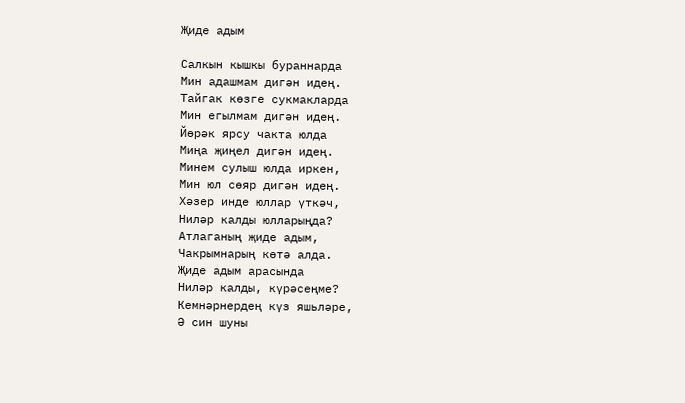Җиде адым

Салкын кышкы бураннарда
Мин адашмам дигән идең.
Тайгак көзге сукмакларда
Мин егылмам дигән идең.
Йөрәк ярсу чакта юлда
Миңа җиңел дигән идең.
Минем сулыш юлда иркен,
Мин юл сөяр дигән идең.
Хәзер инде юллар үткәч,
Ниләр калды юлларыңда?
Атлаганың җиде адым,
Чакрымнарың көтә алда.
Җиде адым арасында
Ниләр калды, күрәсеңме?
Кемнәрнердең күз яшьләре,
Ә син шуны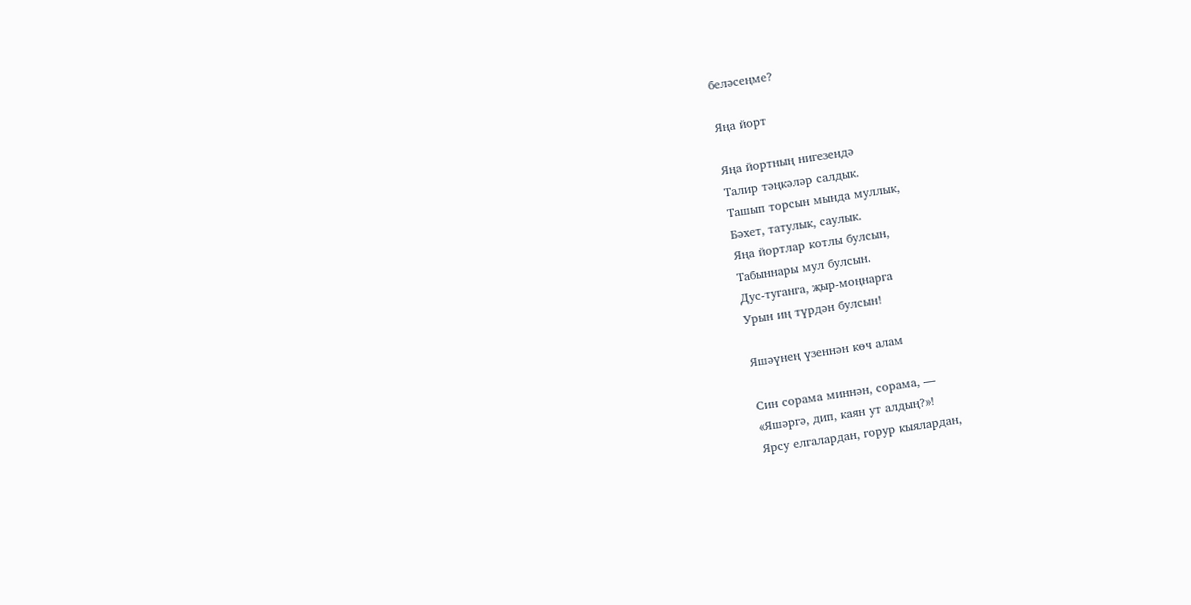беләсеңме?

Яңа йорт

Яңа йортның нигезендә
Талир тәңкәләр салдык.
Ташып торсын мында муллык,
Бәхет, татулык, саулык.
Яңа йортлар котлы булсын,
Табыннары мул булсын.
Дус-туганга, җыр-моңнарга
Урын иң түрдән булсын!

Яшәүнең үзеннән көч алам

Син сорама миннән, сорама, —
«Яшәргә, дип, каян ут алдың?»!
Ярсу елгалардан, горур кыялардан,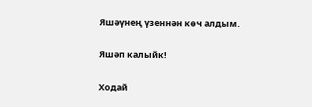Яшәүнең үзеннән көч алдым.

Яшәп калыйк!

Ходай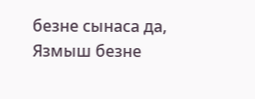безне сынаса да,
Язмыш безне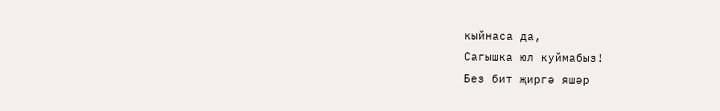кыйнаса да,
Сагышка юл куймабыз!
Без бит җиргә яшәр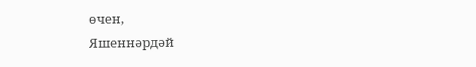өчен,
Яшеннәрдәй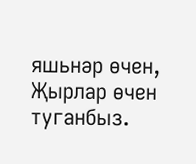яшьнәр өчен,
Җырлар өчен туганбыз.